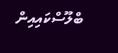ބްލޫސްކައިއިން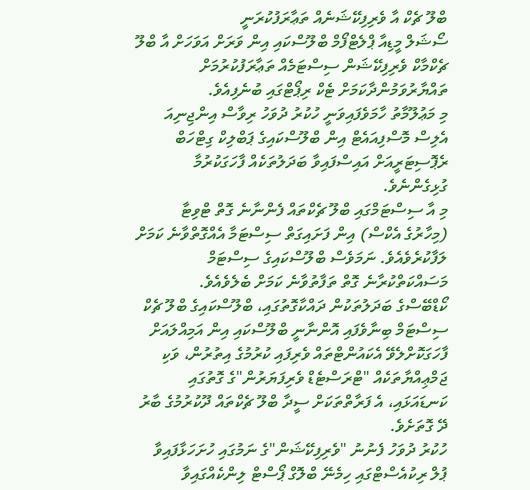ބްލޫ ޗެކް އާ ވެރިފިކޭޝަނެއް ތަޢާރަފުކުރަނީ
ސޯޝަލް މީޑިއާ ޕްލެޓްފޯމް ބްލޫސްކައި އިން ވަރަށް އަވަހަށް އާ ބްލޫ ޗެކްމާކް ވެރިފިކޭޝަން ސިސްޓަމެއް ތަޢާރަފުކުރުމަށް ތައްޔާރުވަމުންދާކަމަށް ޓެކް ރިޕޯޓްގައި ބުނެފިއެވެ.
މި މަޢުލޫމާތު ހާމަވެފައިވަނީ ހުކުރު ދުވަހު ރިވާސް އިންޖިނިއަ އެލިސް މޮސްފިއައެޓް އިން ބްލޫސްކައިގެ ޕަބްލިކް ގިޓްހަބް ރެޕޮސިޓަރީއަށް އައިސްފައިވާ ބަދަލުތަކެއް ފާހަގަކުރުމާ ގުޅިގެންނެވެ.
މި އާ ސިސްޓަމްގައި ބްލޫ ޗެކްތައް ފެންނާނެ ގޮތް ޓްވިޓާ (މިހާރުގެ އެކްސް) އިން ފަށައިގަތް ސިސްޓަމާ އެއްގޮތްވާނެ ކަމަށް ލަފާކުރެވެއެވެ. ނަމަވެސް ބްލޫސްކައިގެ ސިސްޓަމް މަސައްކަތްކުރާނެ ގޮތް ތަފާތުވާނެ ކަމަށް ބެލެވެއެވެ.
ކޯޑްބޭސްގެ ބަދަލުތަކުން ދައްކާގޮތުގައި، ބްލޫސްކައިގެ ބްލޫ ޗެކް ސިސްޓަމް ބިނާވެފައި އޮންނާނީ ބްލޫސްކައި އިން އަމިއްލައަށް ފާހަގަކޮށްލެވޭ އެކައުންޓްތައް ވެރިފައި ކުރުމުގެ އިތުރުން، ވަކި ޖަމްޢިއްޔާތަކެއް "ޓްރަސްޓެޑް ވެރިފަޔަރުން"ގެ ގޮތުގައި ކަނޑައަޅައި، އެ ފަރާތްތަކަށް ސީދާ ބްލޫ ޗެކްތައް ދޫކުރުމުގެ ބާރު ދޭ ގޮތަށެވެ.
ހުކުރު ދުވަހު ފެނުނު "ވެރިފިކޭޝަން"ގެ ނަމުގައި ހުށަހަޅާފައިވާ ޕުލް ރިކުއެސްޓްގައި ހިމެނޭ ބްލޮގް ޕޯސްޓް ލިންކެއްގައިވާ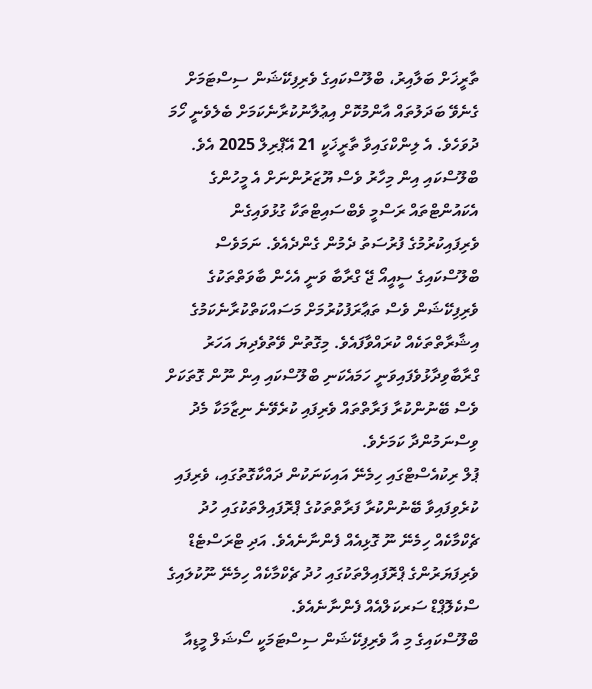ތާރީޚަށް ބަލާއިރު، ބްލޫސްކައިގެ ވެރިފިކޭޝަން ސިސްޓަމަށް ގެނެވޭ ބަދަލުތައް އާންމުކޮށް އިޢުލާނުކުރާނެކަމަށް ބެލެވެނީ ހޯމަ ދުވަހެވެ. އެ ލިންކްގައިވާ ތާރީޚަކީ 21 އޭޕްރިލް 2025 އެވެ.
ބްލޫސްކައި އިން މިހާރު ވެސް ޔޫޒަރުންނަށް އެ މީހުންގެ އެކައުންޓްތައް ރަސްމީ ވެބްސައިޓްތަކާ ގުޅުވައިގެން ވެރިފައިކުރުމުގެ ފުރުސަތު ދެމުން ގެންދެއެވެ. ނަމަވެސް ބްލޫސްކައިގެ ސީއީއޯ ޖޭ ގްރާބާ ވަނީ އެހެން ބާވަތްތަކުގެ ވެރިފިކޭޝަން ވެސް ތަޢާރަފުކުރުމަށް މަސައްކަތްކުރާނެކަމުގެ އިޝާރާތްތަކެއް ކުރައްވާފައެވެ. މިގޮތުން ވޭތުވެދިޔަ އަހަރު ގްރާބާވިދާޅުވެފައިވަނީ ހަމައެކަނި ބްލޫސްކައި އިން ނޫން ގޮތަކަށް ވެސް ބޭނުންކުރާ ފަރާތްތައް ވެރިފައި ކުރެވޭނެ ނިޒާމަކާ މެދު ވިސްނަމުންދާ ކަމަށެވެ.
ޕުލް ރިކުއެސްޓްގައި ހިމެނޭ އައިކަނަކުން ދައްކާގޮތުގައި، ވެރިފައި ކުރެވިފައިވާ ބޭނުންކުރާ ފަރާތްތަކުގެ ޕްރޮފައިލްތަކުގައި ހުދު ޗެކްމާކެއް ހިމެނޭ ނޫ ގޮޅިއެއް ފެންނާނެއެވެ. އަދި ޓްރަސްޓެޑް ވެރިފަޔަރުންގެ ޕްރޮފައިލްތަކުގައި ހުދު ޗެކްމާކެއް ހިމެނޭ ނޫކުލައިގެ ސްކެލޮޕްޑް ސަރކަލްއެއް ފެންނާނެއެވެ.
ބްލޫސްކައިގެ މި އާ ވެރިފިކޭޝަން ސިސްޓަމަކީ ސޯޝަލް މީޑިއާ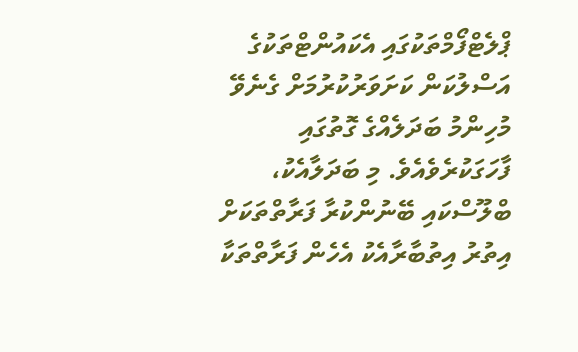ޕްލެޓްފޯމްތަކުގައި އެކައުންޓްތަކުގެ އަސްލުކަން ކަށަވަރުކުރުމަށް ގެނެވޭ މުހިންމު ބަދަލެއްގެ ގޮތުގައި ފާހަގަކުރެވެއެވެ. މި ބަދަލާއެކު، ބްލޫސްކައި ބޭނުންކުރާ ފަރާތްތަކަށް އިތުރު އިތުބާރާއެކު އެހެން ފަރާތްތަކާ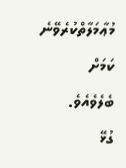މުޢާމަލާތްކުރެވޭނެ ކަމަށް ބެލެވެއެވެ.
ގުޅޭ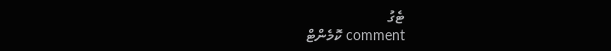ޓެގު
comment ކޮމެންޓް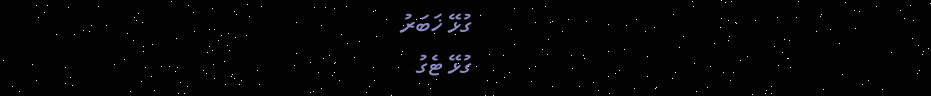ގުޅޭ ޚަބަރު
ގުޅޭ ޓެގު